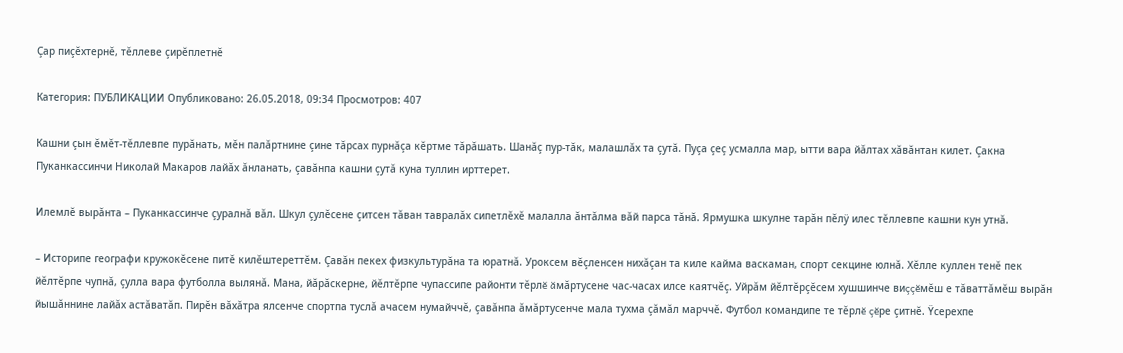Çар пиçĕхтернĕ, тĕллеве çирĕплетнĕ

Категория: ПУБЛИКАЦИИ Опубликовано: 26.05.2018, 09:34 Просмотров: 407

Кашни çын ĕмĕт-тĕллевпе пурăнать, мĕн палăртнине çине тăрсах пурнăçа кĕртме тăрăшать. Шанăç пур-тăк, малашлăх та çутă. Пуçа çеç усмалла мар, ытти вара йăлтах хăвăнтан килет. Çакна Пуканкассинчи Николай Макаров лайăх ăнланать, çавăнпа кашни çутă куна туллин ирттерет.

Илемлĕ вырăнта – Пуканкассинче çуралнă вăл. Шкул çулĕсене çитсен тăван тавралăх сипетлĕхĕ малалла ăнтăлма вăй парса тăнă. Ярмушка шкулне тарăн пĕлÿ илес тĕллевпе кашни кун утнă.

– Историпе географи кружокĕсене питĕ килĕштереттĕм. Çавăн пекех физкультурăна та юратнă. Уроксем вĕçленсен нихăçан та киле кайма васкаман, спорт секцине юлнă. Хĕлле куллен тенĕ пек йĕлтĕрпе чупнă, çулла вара футболла вылянă. Мана, йăрăскерне, йĕлтĕрпе чупассипе районти тĕрлĕ ăмăртусене час-часах илсе каятчĕç. Уйрăм йĕлтĕрçĕсем хушшинче виççĕмĕш е тăваттăмĕш вырăн йышăннине лайăх астăватăп. Пирĕн вăхăтра ялсенче спортпа туслă ачасем нумайччĕ, çавăнпа ăмăртусенче мала тухма çăмăл марччĕ. Футбол командипе те тĕрлĕ çĕре çитнĕ. Ÿсерехпе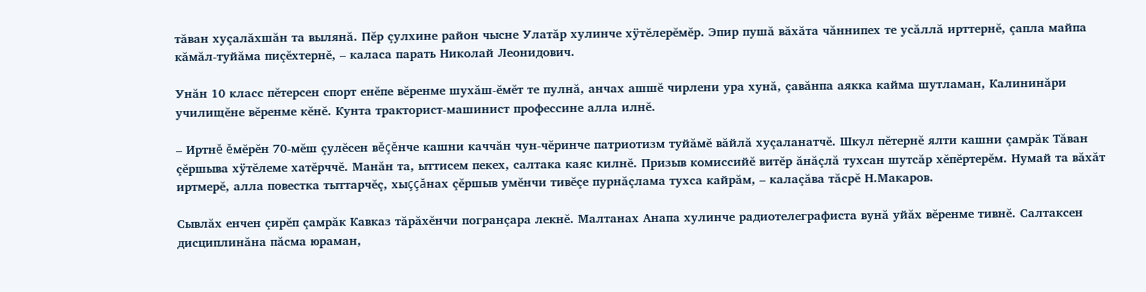тăван хуçалăхшăн та вылянă. Пĕр çулхине район чысне Улатăр хулинче хÿтĕлерĕмĕр. Эпир пушă вăхăта чăннипех те усăллă ирттернĕ, çапла майпа кăмăл-туйăма пиçĕхтернĕ, – каласа парать Николай Леонидович.

Унăн 10 класс пĕтерсен спорт енĕпе вĕренме шухăш-ĕмĕт те пулнă, анчах ашшĕ чирлени ура хунă, çавăнпа аякка кайма шутламан, Калининăри училищĕне вĕренме кĕнĕ. Кунта тракторист-машинист профессине алла илнĕ.

– Иртнĕ ĕмĕрĕн 70-мĕш çулĕсен вĕçĕнче кашни каччăн чун-чĕринче патриотизм туйăмĕ вăйлă хуçаланатчĕ. Шкул пĕтернĕ ялти кашни çамрăк Тăван çĕршыва хÿтĕлеме хатĕрччĕ. Манăн та, ыттисем пекех, салтака каяс килнĕ. Призыв комиссийĕ витĕр ăнăçлă тухсан шутсăр хĕпĕртерĕм. Нумай та вăхăт иртмерĕ, алла повестка тыттарчĕç, хыççăнах çĕршыв умĕнчи тивĕçе пурнăçлама тухса кайрăм, – калаçăва тăсрĕ Н.Макаров.

Сывлăх енчен çирĕп çамрăк Кавказ тăрăхĕнчи погранçара лекнĕ. Малтанах Анапа хулинче радиотелеграфиста вунă уйăх вĕренме тивнĕ. Салтаксен дисциплинăна пăсма юраман,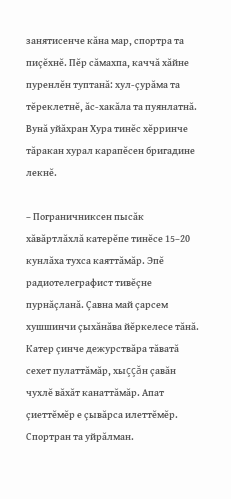занятисенче кăна мар, спортра та пиçĕхнĕ. Пĕр сăмахпа, каччă хăйне пуренлĕн туптанă: хул-çурăма та тĕреклетнĕ, ăс-хакăла та пуянлатнă. Вунă уйăхран Хура тинĕс хĕрринче тăракан хурал карапĕсен бригадине лекнĕ.

– Пограничниксен пысăк хăвăртлăхлă катерĕпе тинĕсе 15–20 кунлăха тухса каяттăмăр. Эпĕ радиотелеграфист тивĕçне пурнăçланă. Çавна май çарсем хушшинчи çыхăнăва йĕркелесе тăнă. Катер çинче дежурствăра тăватă сехет пулаттăмăр, хыççăн çавăн чухлĕ вăхăт канаттăмăр. Апат çиеттĕмĕр е çывăрса илеттĕмĕр. Спортран та уйрăлман.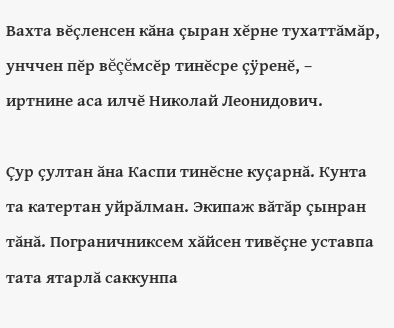Вахта вĕçленсен кăна çыран хĕрне тухаттăмăр, унччен пĕр вĕçĕмсĕр тинĕсре çÿренĕ, – иртнине аса илчĕ Николай Леонидович.

Çур çултан ăна Каспи тинĕсне куçарнă. Кунта та катертан уйрăлман. Экипаж вăтăр çынран тăнă. Пограничниксем хăйсен тивĕçне уставпа тата ятарлă саккунпа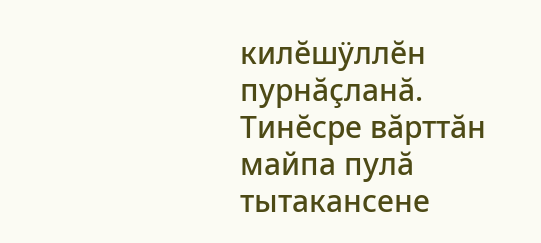килĕшÿллĕн пурнăçланă. Тинĕсре вăрттăн майпа пулă тытакансене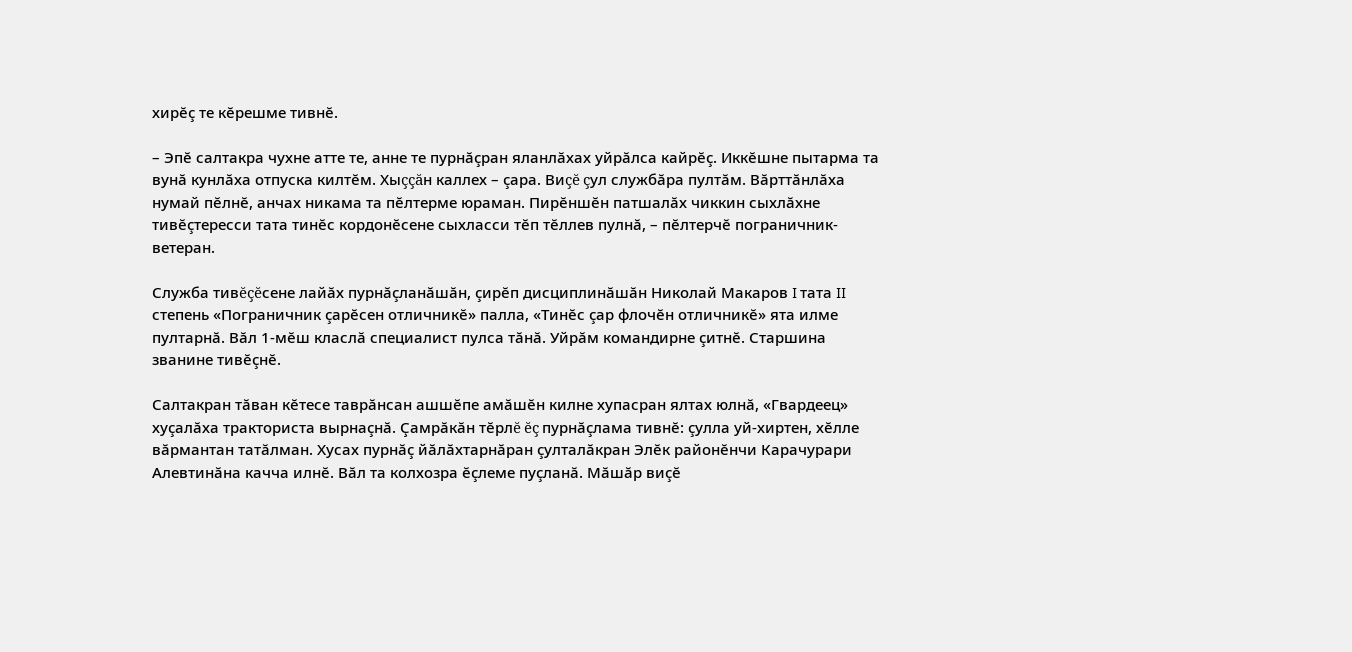хирĕç те кĕрешме тивнĕ.

– Эпĕ салтакра чухне атте те, анне те пурнăçран яланлăхах уйрăлса кайрĕç. Иккĕшне пытарма та вунă кунлăха отпуска килтĕм. Хыççăн каллех – çара. Виçĕ çул службăра пултăм. Вăрттăнлăха нумай пĕлнĕ, анчах никама та пĕлтерме юраман. Пирĕншĕн патшалăх чиккин сыхлăхне тивĕçтересси тата тинĕс кордонĕсене сыхласси тĕп тĕллев пулнă, – пĕлтерчĕ пограничник-ветеран.

Служба тивĕçĕсене лайăх пурнăçланăшăн, çирĕп дисциплинăшăн Николай Макаров I тата II степень «Пограничник çарĕсен отличникĕ» палла, «Тинĕс çар флочĕн отличникĕ» ята илме пултарнă. Вăл 1-мĕш класлă специалист пулса тăнă. Уйрăм командирне çитнĕ. Старшина званине тивĕçнĕ.

Салтакран тăван кĕтесе таврăнсан ашшĕпе амăшĕн килне хупасран ялтах юлнă, «Гвардеец» хуçалăха тракториста вырнаçнă. Çамрăкăн тĕрлĕ ĕç пурнăçлама тивнĕ: çулла уй-хиртен, хĕлле вăрмантан татăлман. Хусах пурнăç йăлăхтарнăран çулталăкран Элĕк районĕнчи Карачурари Алевтинăна качча илнĕ. Вăл та колхозра ĕçлеме пуçланă. Мăшăр виçĕ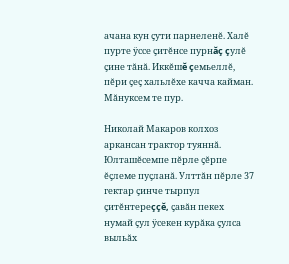ачана кун çути парнеленĕ. Халĕ пурте ÿссе çитĕнсе пурнăç çулĕ çине тăнă. Иккĕшĕ çемьеллĕ, пĕри çеç хальлĕхе качча кайман. Мăнуксем те пур.

Николай Макаров колхоз аркансан трактор туяннă. Юлташĕсемпе пĕрле çĕрпе ĕçлеме пуçланă. Улттăн пĕрле 37 гектар çинче тырпул çитĕнтереççĕ, çавăн пекех нумай çул ÿсекен курăка çулса выльăх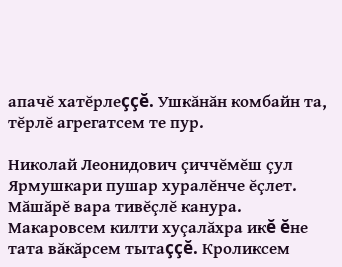апачĕ хатĕрлеççĕ. Ушкăнăн комбайн та, тĕрлĕ агрегатсем те пур.

Николай Леонидович çиччĕмĕш çул Ярмушкари пушар хуралĕнче ĕçлет. Мăшăрĕ вара тивĕçлĕ канура. Макаровсем килти хуçалăхра икĕ ĕне тата вăкăрсем тытаççĕ. Кроликсем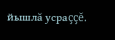йышлă усраççĕ.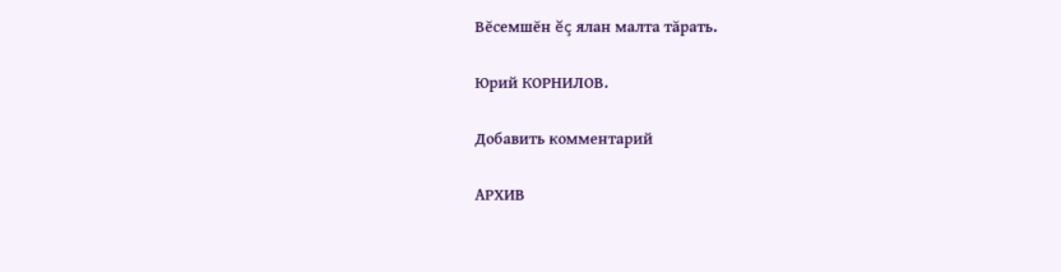Вĕсемшĕн ĕç ялан малта тăрать.

Юрий КОРНИЛОВ.

Добавить комментарий

АРХИВ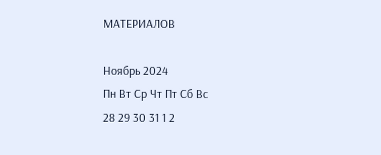МАТЕРИАЛОВ

Ноябрь 2024
Пн Вт Ср Чт Пт Сб Вс
28 29 30 31 1 2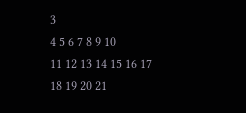3
4 5 6 7 8 9 10
11 12 13 14 15 16 17
18 19 20 21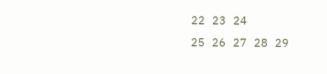22 23 24
25 26 27 28 29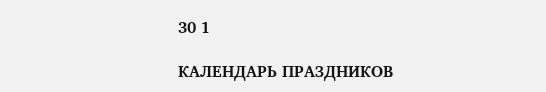30 1

КАЛЕНДАРЬ ПРАЗДНИКОВ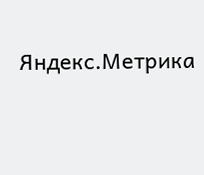Яндекс.Метрика